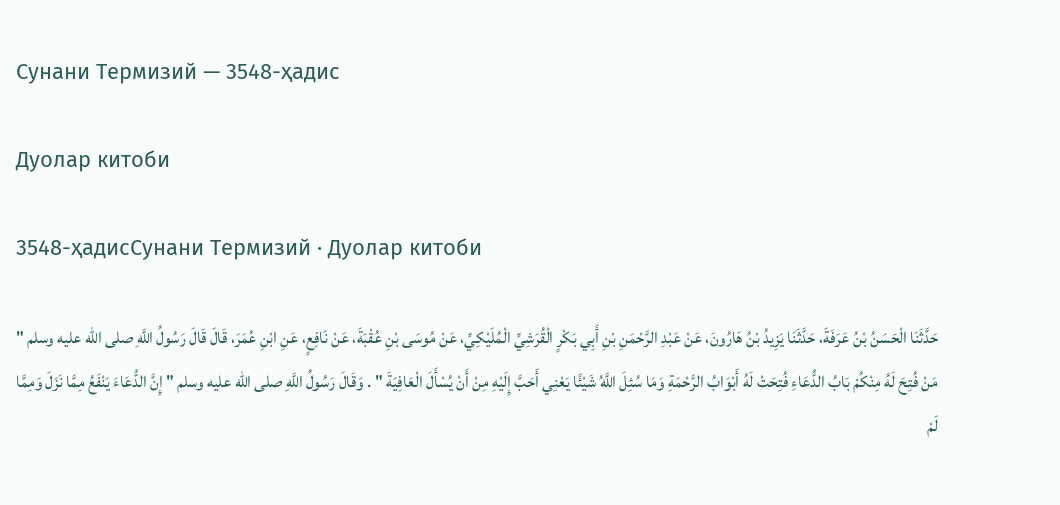Сунани Термизий — 3548-ҳадис

Дуолар китоби

3548-ҳадисСунани Термизий · Дуолар китоби

حَدَّثَنَا الْحَسَنُ بْنُ عَرَفَةَ، حَدَّثَنَا يَزِيدُ بْنُ هَارُونَ، عَنْ عَبْدِ الرَّحْمَنِ بْنِ أَبِي بَكْرٍ الْقُرَشِيِّ الْمُلَيْكِيِّ، عَنْ مُوسَى بْنِ عُقْبَةَ، عَنْ نَافِعٍ، عَنِ ابْنِ عُمَرَ، قَالَ قَالَ رَسُولُ اللَّهِ صلى الله عليه وسلم " مَنْ فُتِحَ لَهُ مِنْكُمْ بَابُ الدُّعَاءِ فُتِحَتْ لَهُ أَبْوَابُ الرَّحْمَةِ وَمَا سُئِلَ اللَّهُ شَيْئًا يَعْنِي أَحَبَّ إِلَيْهِ مِنْ أَنْ يُسْأَلَ الْعَافِيَةَ " . وَقَالَ رَسُولُ اللَّهِ صلى الله عليه وسلم " إِنَّ الدُّعَاءَ يَنْفَعُ مِمَّا نَزَلَ وَمِمَّا لَمْ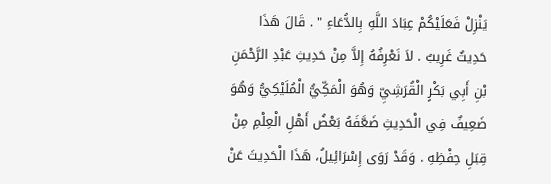يَنْزِلْ فَعَلَيْكُمْ عِبَادَ اللَّهِ بِالدُّعَاءِ " . قَالَ هَذَا حَدِيثٌ غَرِيبٌ . لاَ نَعْرِفُهُ إِلاَّ مِنْ حَدِيثِ عَبْدِ الرَّحْمَنِ بْنِ أَبِي بَكْرٍ الْقُرَشِيِّ وَهُوَ الْمَكِّيُّ الْمُلَيْكِيُّ وَهُوَ ضَعِيفٌ فِي الْحَدِيثِ ضَعَّفَهُ بَعْضُ أَهْلِ الْعِلْمِ مِنْ قِبَلِ حِفْظِهِ . وَقَدْ رَوَى إِسْرَائِيلُ، هَذَا الْحَدِيثَ عَنْ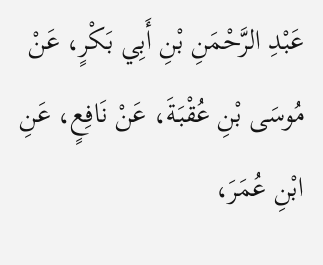عَبْدِ الرَّحْمَنِ بْنِ أَبِي بَكْرٍ، عَنْ مُوسَى بْنِ عُقْبَةَ، عَنْ نَافِعٍ، عَنِ ابْنِ عُمَرَ،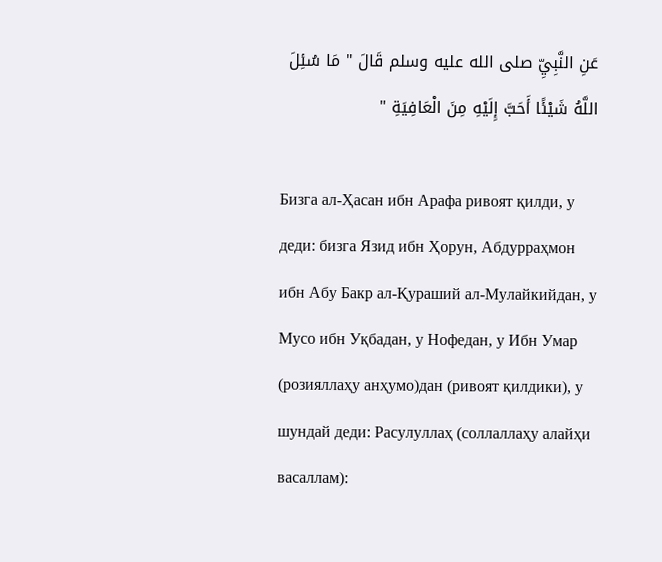عَنِ النَّبِيِّ صلى الله عليه وسلم قَالَ " مَا سُئِلَ اللَّهُ شَيْئًا أَحَبَّ إِلَيْهِ مِنَ الْعَافِيَةِ "

Бизга ал-Ҳасан ибн Арафа ривоят қилди, у деди: бизга Язид ибн Ҳорун, Абдурраҳмон ибн Абу Бакр ал-Қураший ал-Мулайкийдан, у Мусо ибн Уқбадан, у Нофедан, у Ибн Умар (розияллаҳу анҳумо)дан (ривоят қилдики), у шундай деди: Расулуллаҳ (соллаллаҳу алайҳи васаллам):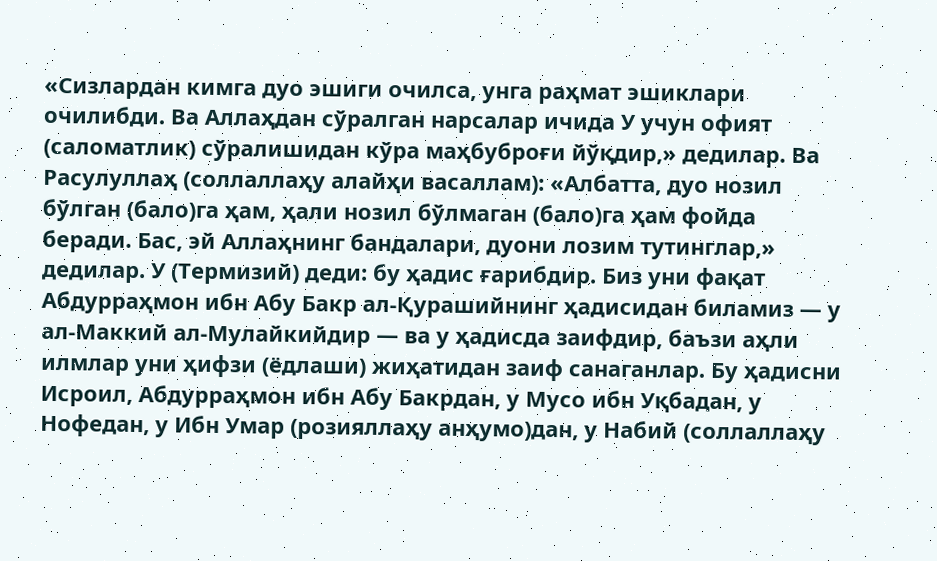«Сизлардан кимга дуо эшиги очилса, унга раҳмат эшиклари очилибди. Ва Аллаҳдан сўралган нарсалар ичида У учун офият (саломатлик) сўралишидан кўра маҳбуброғи йўқдир,» дедилар. Ва Расулуллаҳ (соллаллаҳу алайҳи васаллам): «Албатта, дуо нозил бўлган (бало)га ҳам, ҳали нозил бўлмаган (бало)га ҳам фойда беради. Бас, эй Аллаҳнинг бандалари, дуони лозим тутинглар,» дедилар. У (Термизий) деди: бу ҳадис ғарибдир. Биз уни фақат Абдурраҳмон ибн Абу Бакр ал-Қурашийнинг ҳадисидан биламиз — у ал-Маккий ал-Мулайкийдир — ва у ҳадисда заифдир, баъзи аҳли илмлар уни ҳифзи (ёдлаши) жиҳатидан заиф санаганлар. Бу ҳадисни Исроил, Абдурраҳмон ибн Абу Бакрдан, у Мусо ибн Уқбадан, у Нофедан, у Ибн Умар (розияллаҳу анҳумо)дан, у Набий (соллаллаҳу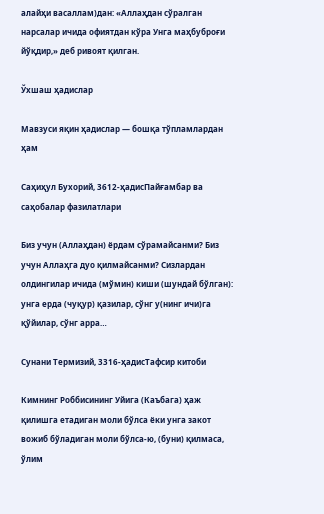алайҳи васаллам)дан: «Аллаҳдан сўралган нарсалар ичида офиятдан кўра Унга маҳбуброғи йўқдир,» деб ривоят қилган.

Ўхшаш ҳадислар

Мавзуси яқин ҳадислар — бошқа тўпламлардан ҳам

Саҳиҳул Бухорий, 3612-ҳадисПайғамбар ва саҳобалар фазилатлари

Биз учун (Аллаҳдан) ёрдам сўрамайсанми? Биз учун Аллаҳга дуо қилмайсанми? Сизлардан олдингилар ичида (мўмин) киши (шундай бўлган): унга ерда (чуқур) қазилар, сўнг у(нинг ичи)га қўйилар, сўнг арра…

Сунани Термизий, 3316-ҳадисТафсир китоби

Кимнинг Роббисининг Уйига (Каъбага) ҳаж қилишга етадиган моли бўлса ёки унга закот вожиб бўладиган моли бўлса-ю, (буни) қилмаса, ўлим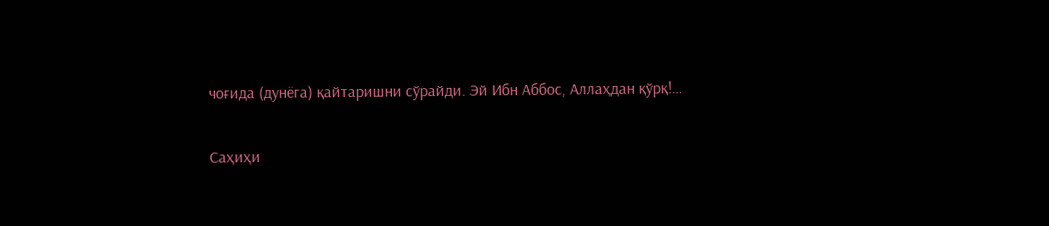чоғида (дунёга) қайтаришни сўрайди. Эй Ибн Аббос, Аллаҳдан қўрқ!…

Саҳиҳи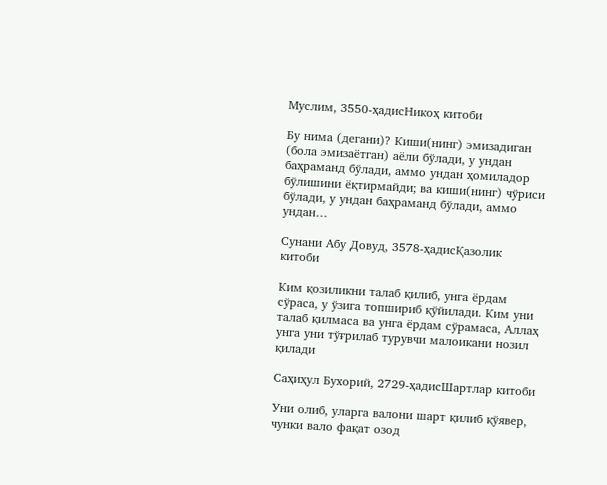Муслим, 3550-ҳадисНикоҳ китоби

Бу нима (дегани)? Киши(нинг) эмизадиган (бола эмизаётган) аёли бўлади, у ундан баҳраманд бўлади, аммо ундан ҳомиладор бўлишини ёқтирмайди; ва киши(нинг) чўриси бўлади, у ундан баҳраманд бўлади, аммо ундан…

Сунани Абу Довуд, 3578-ҳадисҚазолик китоби

Ким қозиликни талаб қилиб, унга ёрдам сўраса, у ўзига топшириб қўйилади. Ким уни талаб қилмаса ва унга ёрдам сўрамаса, Аллаҳ унга уни тўғрилаб турувчи малоикани нозил қилади

Саҳиҳул Бухорий, 2729-ҳадисШартлар китоби

Уни олиб, уларга валони шарт қилиб қўявер, чунки вало фақат озод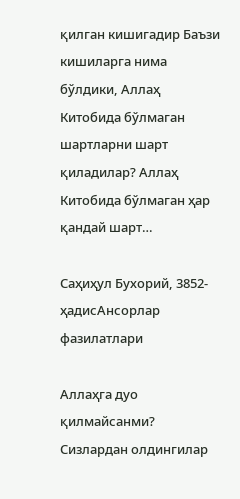қилган кишигадир Баъзи кишиларга нима бўлдики, Аллаҳ Китобида бўлмаган шартларни шарт қиладилар? Аллаҳ Китобида бўлмаган ҳар қандай шарт…

Саҳиҳул Бухорий, 3852-ҳадисАнсорлар фазилатлари

Аллаҳга дуо қилмайсанми? Сизлардан олдингилар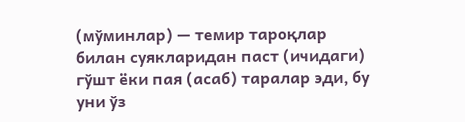(мўминлар) — темир тароқлар билан суякларидан паст (ичидаги) гўшт ёки пая (асаб) таралар эди, бу уни ўз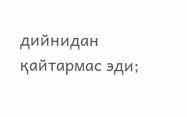дийнидан қайтармас эди;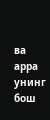ва арра унинг бош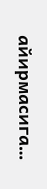айирмасига…